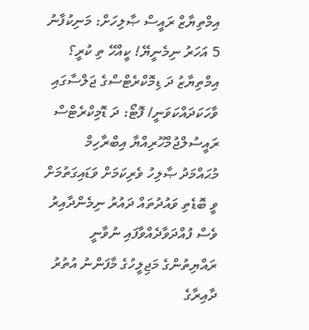އިމްތިޔާޒް ރައީސް ޞާލިހަށް: މަނިކުފާނު 5 އަހަރު ނިމެނީޔޭ! ކީއްހޭ ތި ކުރީ؟
އިމްތިޔާޒު ދަ ޑިމޮކްރެޓްސްގެ ޖަލްސާގައި ވާހަކަދައްކަވަނީ/ ފޮޓޯ: ދަ ޑޮމިކްރެޓްސް
ރައީސުލްޖުމްހޫރިއްޔާ އިބްރާހިމް މުޙައްމަދު ޞާލިހު ވެރިކަމަށް ވަޑައިގަތުމަށް ވީ ބޮޑެތި ވައުދުތައް ދައުރު ނިމެންދާއިރު ވެސް ފުއްދަވާދެއްވާފައި ނުވާނީ ރައްޔިތުންގެ މަޖިލީހުގެ މާފަންނު އުތުރު ދާއިރާގެ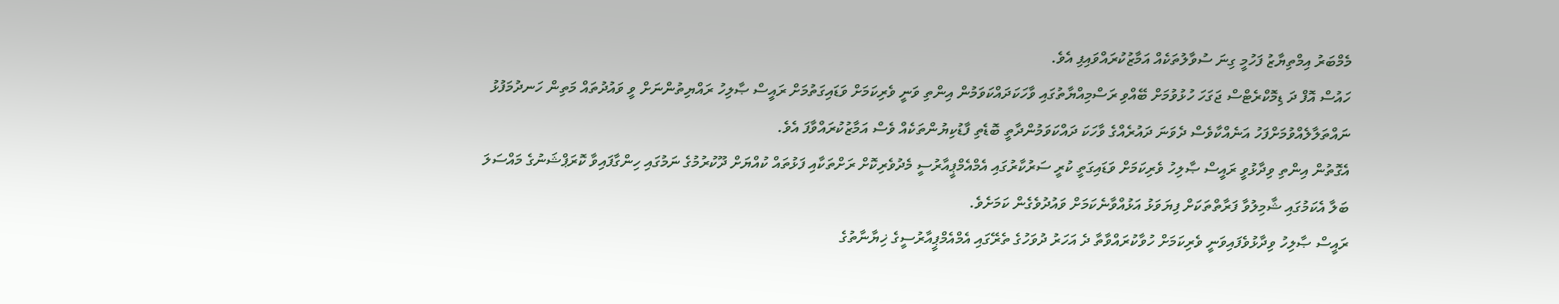މެމްބަރު އިމްތިޔާޒު ފަހުމީ ގިނަ ސުވާލުތަކެއް އަމާޒުކުރައްވައިފި އެވެ.
ހައުސް އޮފް ދަ ޑިމޮކްރެޓްސް ޖަގަހަ ހުޅުވުމަށް ބޭއްވި ރަސްމިއްޔާތުގައި ވާހަކަދައްކަވަމުން އިންތި ވަނީ ވެރިކަމަށް ވަޑައިގަތުމަށް ރައީސް ޞާލިހު ރައްޔިތުންނަށް ވީ ވައުދުތައް މަތިން ހަނދުމަފުޅު ނައްތަލާލެއްވުމަށްފަހު އަނެއްކާވެސް ދެވަނަ ދައުރެއްގެ ވާހަކަ ދައްކަވަމުންދާތީ ބޮޑެތި ފާޑުކިޔުންތަކެއް ވެސް އަމާޒުކުރައްވާފަ އެވެ.
އެގޮތުން އިންތި ވިދާޅުވީ ރައީސް ޞާލިހު ވެރިކަމަށް ވަޑައިގަތީ ކުރީ ސަރުކާރުގައި އެމްއެމްޕީއާރުސީ މެދުވެރިކޮށް ރަށްތަކާއި ފަޅުތައް ކުއްޔަށް ދޫކުރުމުގެ ނަމުގައި ހިންގާފައިވާ ކޮރަޕްޝަނުގެ މައްސަލަ ބަލާ އެކަމުގައި ޝާމިލުވާ ފަރާތްތަކަށް ފިޔަވަޅު އަޅުއްވާނެކަމަށް ވައުދުވެގެން ކަމަށެވެ.
ރައީސް ޞާލިހު ވިދާޅުވެފައިވަނީ ވެރިކަމަށް ހުވާކުރައްވާތާ ދެ އަހަރު ދުވަހުގެ ތެރޭގައި އެމްއެމްޕީއާރުސީގެ ޚިޔާނާތުގެ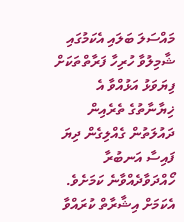މައްސަލަ ބަލައި އެކަމުގައި ޝާމިލުވާ ހުރިހާ ފަރާތްތަކަށް ފިޔަވަޅު އަޅުއްވާ އެ ޚިޔާނާތުގެ ތެރެއިން ދައުލަތުން ގެއްލިގެން ދިޔަ ފައިސާ އަނބުރާ ހޯއްދަވާދެއްވާނެ ކަމަށެވެ.
އެކަމަށް އިޝާރާތް ކުރައްވާ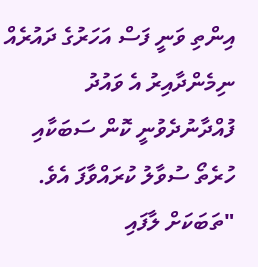އިންތި ވަނީ ފަސް އަހަރުގެ ދައުރެއް ނިމެންދާއިރު އެ ވައުދު ފުއްދާނުދެވުނީ ކޮން ސަބަކާއި ހުރެތޯ ސުވާލު ކުރައްވާފަ އެވެ.
"ތަބަކަށް ލާފައި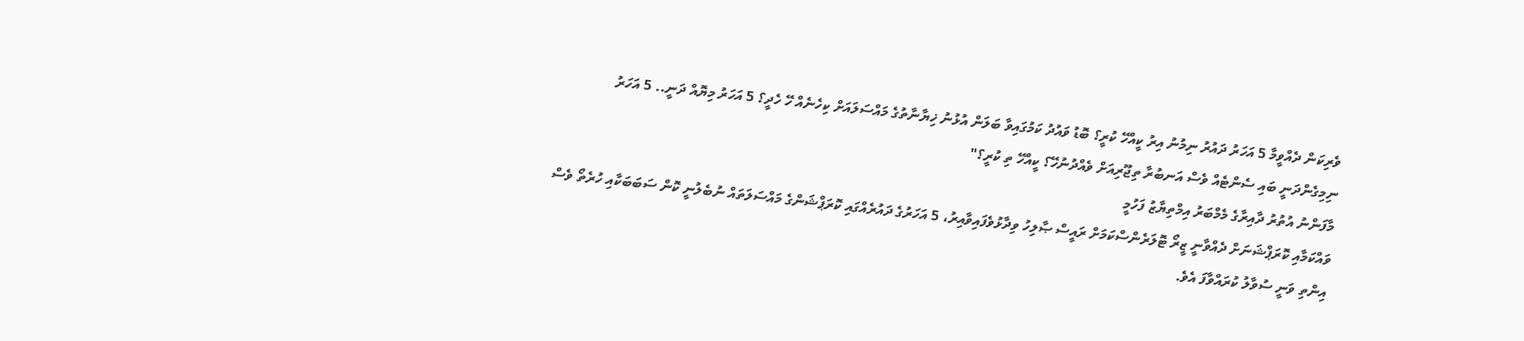ވެރިކަން ދެއްވީމާ 5 އަހަރު ދައުރު ނިމުނު އިރު ކީއްހޭ ކުރީ؟ ބޮޑު ވައުދު ކަމުގައިވާ ބަލަން އުޅުނު ޚިޔާނާތުގެ މައްސަލައަށް ކިހެނެއް ހޭ ހެދީ؟ 5 އަހަރު މިޔޮއް ދަނީ.. 5 އަހަރު ނިމިގެންދަނީ ބައި ސެންޓެއް ވެސް އަނބުރާ ތިޖޫރިއަށް ވެއްދުނުހޭ؟ ކީއްހޭ ތި ކުރީ؟"
މާފަންނު އުތުރު ދާއިރާގެ މެމްބަރު އިމްތިޔާޒު ފަހުމީ
ވައްކަމާއި ކޮރަޕްޝަނަށް ދެއްވާނީ ޒީރޯ ޓޮލަރެންސްކަމަށް ރައީސް ޞާލިހު ވިދާޅުވެފައިވާއިރު، 5 އަހަރުގެ ދައުރެއްގައި ކޮރަޕްޝަންގެ މައްސަލަތައް ނުބެލުނީ ކޮން ސަބަބަކާއި ހުރެތޯ ވެސް އިންތި ވަނީ ސުވާލު ކުރައްވާފަ އެވެ.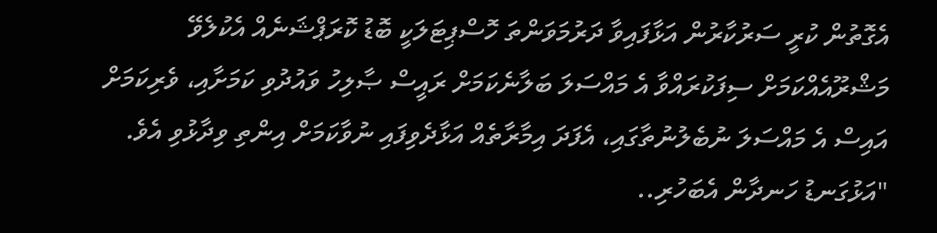އެގޮތުން ކުރީ ސަރުކާރުން އަޅާފައިވާ ދަރުމަވަންތަ ހޮސްޕިޓަލަކީ ބޮޑު ކޮރަޕްޝަނެއް އެކުލެވޭ މަޝްރޫއެއްކަމަށް ސިފަކުރައްވާ އެ މައްސަލަ ބަލާނެކަމަށް ރައީސް ޞާލިހު ވައުދުވި ކަމަށާއި، ވެރިކަމަށް އައިސް އެ މައްސަލަ ނުބެލުނުތާގައި، އެފަދަ އިމާރާތެއް އަޅާދެވިފައި ނުވާކަމަށް އިންތި ވިދާޅުވި އެވެ.
"އަޅުގަނޑު ހަނދާން އެބަހުރި..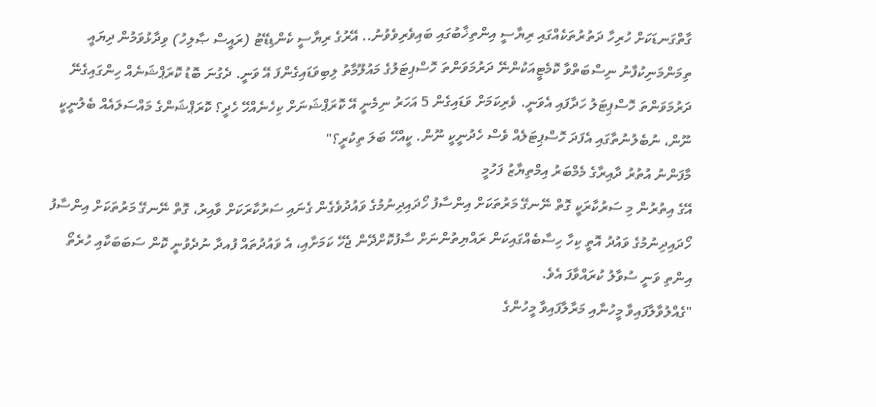ގާތްގަނޑަކަށް ހުރިހާ ދަތުރުތަކެއްގައި ރިޔާސީ އިންތިޚާބުގައި ބައިވެރިވެވުނު.. އޭރުގެ ރިޔާސީ ކެންޑިޑޭޓު (ރައީސް ޞާލިހު) ވިދާޅުވަމުން ދިޔައީ ތިމަންމަނިކުފާނު ނިސްބަތްވާ ކޮމެޓީއަކުންނޭ ދަރުމަވަންތަ ހޮސްޕިޓަލުގެ މައުލޫމާތު ލިބިވަޑައިގެންފަ އޭ ވަނީ. ދެގުނަ ބޮޑު ކޮރަޕްޝަނެއް ހިންގައިގެނޭ ދަރުމަވަންތަ ހޮސްޕިޓަލު ހަދާފައި އެވަނީ. ވެރިކަމަށް ވަޑައިގެން 5 އަހަރު ނިމެނީ އޭ ކޮރަޕްޝަނަށް ކިހެނެއްހޭ ހެދީ؟ ކޮރަޕްޝަންގެ މައްސަލައެއް ބެލުނީކީ ނޫން، ނުބެލުނުތާގައި އެފަދަ ހޮސްޕިޓަލެއް ވެސް ހެދުނީކީ ނޫން. ކީއްހޭ ބަލަ ތިކުރީ؟"
މާފަންނު އުތުރު ދާއިރާގެ މެމްބަރު އިމްތިޔާޒު ފަހުމީ
އޭގެ އިތުރުން މި ސަރުކާރަކީ ގޮތް ނޭނގޭ މަރުތަކަށް އިންސާފު ހޯދައިދިނުމުގެ ވައުދުވެގެން ގެނައި ސަރުކާރަކަށް ވާއިރު، ގޮތް ނޭނގޭ މަރުތަކަށް އިންސާފު ހޯދައިދިނުމުގެ ވައުދު އޮތީ ކިހާ ހިސާބެއްގައިކަން ރައްޔިތުންނަށް ސާފުކޮށްދޭން ޖެހޭ ކަމަށާއި، އެ ވައުދުތައް ފުއދާ ނުދެވުނީ ކޮން ސަބަބަކާއި ހުރެތޯ އިންތި ވަނީ ސުވާލު ކުރައްވާފަ އެވެ.
"ގެއްލުވާލާފައިވާ މީހުނާއި މަރާލާފައިވާ މީހުންގެ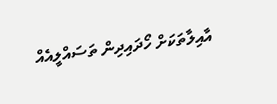އާއިލާތަކަށް ހޯދައިދިން ތަސައްލީއެއް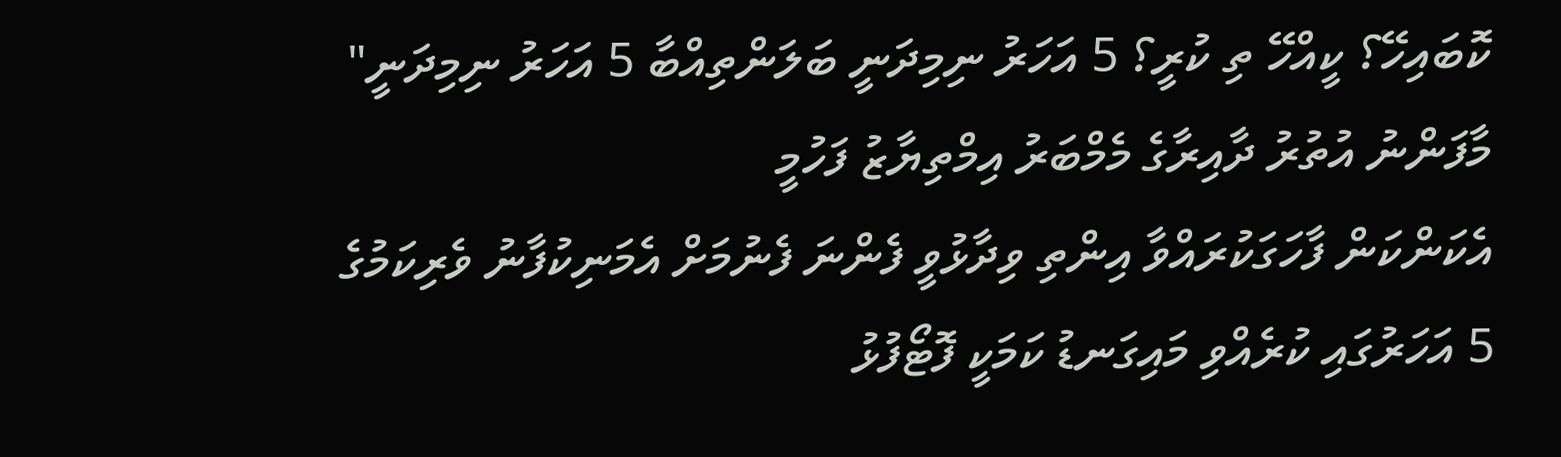ކޮބައިހޭ؟ ކީއްހޭ ތި ކުރީ؟ 5 އަހަރު ނިމިދަނީ ބަލަންތިއްބާ 5 އަހަރު ނިމިދަނީ"
މާފަންނު އުތުރު ދާއިރާގެ މެމްބަރު އިމްތިޔާޒު ފަހުމީ
އެކަންކަން ފާހަގަކުރައްވާ އިންތި ވިދާޅުވީ ފެންނަ ފެނުމަށް އެމަނިކުފާނު ވެރިކަމުގެ 5 އަހަރުގައި ކުރެއްވި މައިގަނޑު ކަމަކީ ފޮޓޯފުޅު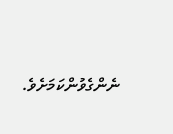ނެންގެވުންކަމަށެވެ.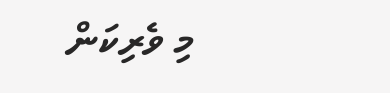މި ވެރިކަން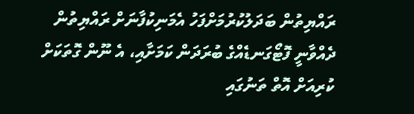ރައްޔިތުން ބަދަލުކުރުމަށްފަހު އެމަނިކުފާނަށް ރައްޔިތުން ދެއްވާނީ ފޮޓޯގަނޑެއްގެ ބުރަދަން ކަމަށާއި، އެ ނޫން ގޮތަކަށް ކުރިއަށް އޮތް ތަނުގައި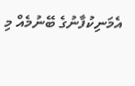އެމަނިކުފާނުގެ ބޭނުމެއް މި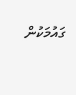ގައުމަކުން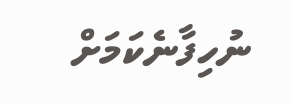ނުހިފާނެކަމަށް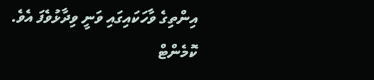އިންތިގެ ވާހަކައިގައި ވަނީ ވިދާޅުވެފަ އެވެ.
ކޮމެންޓް